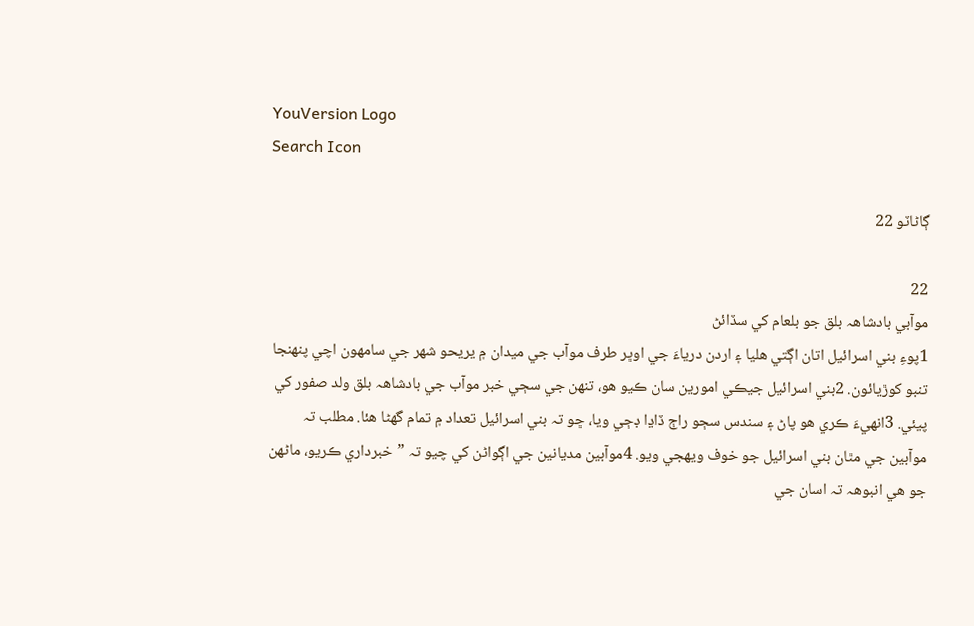YouVersion Logo
Search Icon

ڳاڻاٽو 22

22
موآبي بادشاهہ بلق جو بلعام کي سڏائڻ
1پوءِ بني اسرائيل اتان اڳتي هليا ۽ اردن درياءَ جي اوڀر طرف موآب جي ميدان ۾ يريحو شهر جي سامهون اچي پنهنجا تنبو کوڙيائون. 2بني اسرائيل جيڪي امورين سان ڪيو هو، تنهن جي سڄي خبر موآب جي بادشاهہ بلق ولد صفور کي پيئي. 3انهيءَ ڪري هو پاڻ ۽ سندس سڄو راڄ ڏاڍا ڊڄي ويا، ڇو تہ بني اسرائيل تعداد ۾ تمام گھڻا هئا. مطلب تہ موآبين جي مٿان بني اسرائيل جو خوف ويهجي ويو. 4موآبين مديانين جي اڳواڻن کي چيو تہ ”خبرداري ڪريو، ماڻهن جو هي انبوهہ تہ اسان جي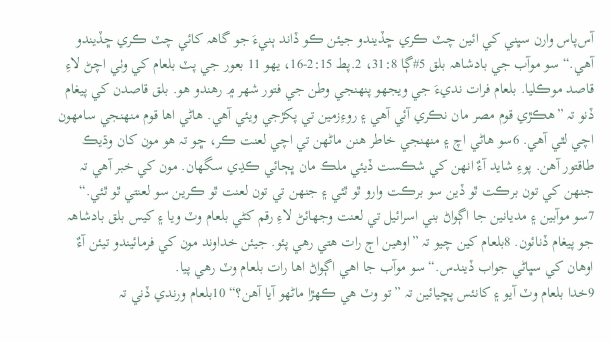آس‌پاس وارن سڀني کي ائين چٽ ڪري ڇڏيندو جيئن ڪو ڏاند ٻنيءَ جو گاهہ کائي چٽ ڪري ڇڏيندو آهي.“ سو موآب جي بادشاهہ بلق 5#ڳا 31:8، 2.پط 2:15-16، يهو 11 بعور جي پٽ بلعام کي وٺي اچڻ لاءِ قاصد موڪليا. بلعام فرات نديءَ جي ويجھو پنهنجي وطن جي فتور شهر ۾ رهندو هو. بلق قاصدن کي پيغام ڏنو تہ ”هڪڙي قوم مصر مان نڪري آئي آهي ۽ روءِ‌زمين تي پکڙجي ويئي آهي. هاڻي اها قوم منهنجي سامهون اچي لٿي آهي. 6سو هاڻي اچ ۽ منهنجي خاطر هنن ماڻهن تي اچي لعنت ڪر، ڇو تہ هو مون کان وڌيڪ طاقتور آهن. پوءِ شايد آءٌ انهن کي شڪست ڏيئي ملڪ مان ڀڄائي ڪڍي سگھان. مون کي خبر آهي تہ جنهن کي تون برڪت ٿو ڏين سو برڪت وارو ٿو ٿئي ۽ جنهن تي تون لعنت ٿو ڪرين سو لعنتي ٿو ٿئي.“
7سو موآبين ۽ مديانين جا اڳواڻ بني اسرائيل تي لعنت وجھائڻ لاءِ رقم کڻي بلعام وٽ ويا ۽ کيس بلق بادشاهہ جو پيغام ڏنائون. 8بلعام کين چيو تہ ”اوهين اڄ رات هتي رهي پئو. جيئن خداوند مون کي فرمائيندو تيئن آءٌ اوهان کي سڀاڻي جواب ڏيندس.“ سو موآب جا اهي اڳواڻ اها رات بلعام وٽ رهي پيا.
9خدا بلعام وٽ آيو ۽ کانئس پڇيائين تہ ”تو وٽ هي ڪهڙا ماڻهو آيا آهن؟“ 10بلعام ورندي ڏني تہ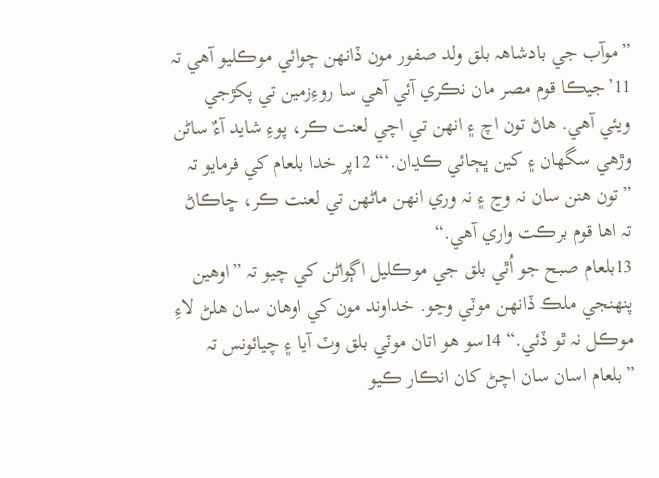”موآب جي بادشاهہ بلق ولد صفور مون ڏانهن چوائي موڪليو آهي تہ 11’جيڪا قوم مصر مان نڪري آئي آهي سا روءِ‌زمين تي پکڙجي ويئي آهي. هاڻ تون اچ ۽ انهن تي اچي لعنت ڪر، پوءِ شايد آءٌ ساڻن وڙهي سگھان ۽ کين ڀڄائي ڪڍان.‘“ 12پر خدا بلعام کي فرمايو تہ ”تون هنن سان نہ وڃ ۽ نہ وري انهن ماڻهن تي لعنت ڪر، ڇاڪاڻ تہ اها قوم برڪت واري آهي.“
13بلعام صبح جو اُٿي بلق جي موڪليل اڳواڻن کي چيو تہ ”اوهين پنهنجي ملڪ ڏانهن موٽي وڃو. خداوند مون کي اوهان سان هلڻ لاءِ موڪل نہ ٿو ڏئي.“ 14سو هو اتان موٽي بلق وٽ آيا ۽ چيائونس تہ ”بلعام اسان سان اچڻ کان انڪار ڪيو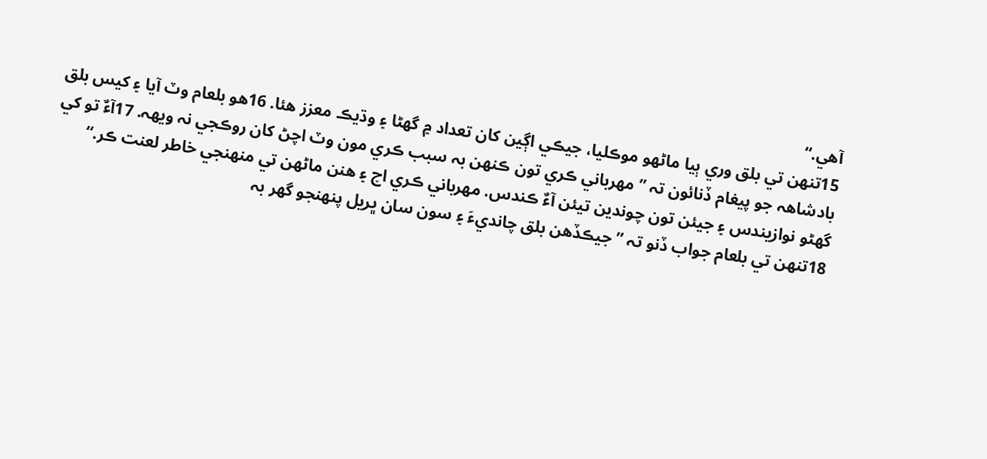آهي.“
15تنهن تي بلق وري ٻيا ماڻهو موڪليا، جيڪي اڳين کان تعداد ۾ گھڻا ۽ وڌيڪ معزز هئا. 16هو بلعام وٽ آيا ۽ کيس بلق بادشاهہ جو پيغام ڏنائون تہ ”مهرباني ڪري تون ڪنهن بہ سبب ڪري مون وٽ اچڻ کان روڪجي نہ ويهہ. 17آءٌ تو کي گھڻو نوازيندس ۽ جيئن تون چوندين تيئن آءٌ ڪندس. مهرباني ڪري اچ ۽ هنن ماڻهن تي منهنجي خاطر لعنت ڪر.“
18تنهن تي بلعام جواب ڏنو تہ ”جيڪڏهن بلق چانديءَ ۽ سون سان ڀريل پنهنجو گھر بہ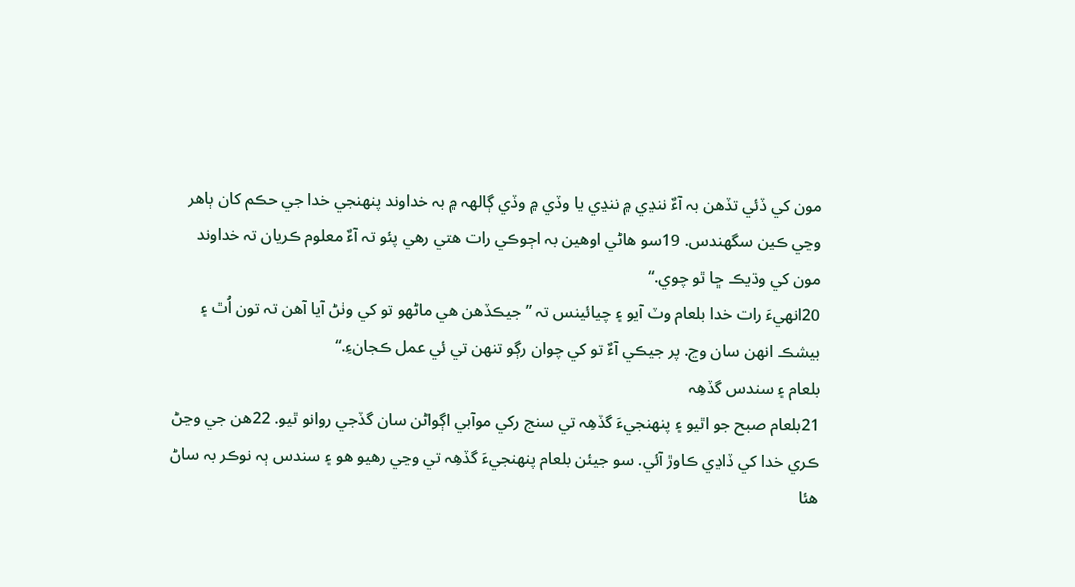مون کي ڏئي تڏهن بہ آءٌ ننڍي ۾ ننڍي يا وڏي ۾ وڏي ڳالهہ ۾ بہ خداوند پنهنجي خدا جي حڪم کان ٻاهر وڃي ڪين سگھندس. 19سو هاڻي اوهين بہ اڄوڪي رات هتي رهي پئو تہ آءٌ معلوم ڪريان تہ خداوند مون کي وڌيڪ ڇا ٿو چوي.“
20انهيءَ رات خدا بلعام وٽ آيو ۽ چيائينس تہ ”جيڪڏهن هي ماڻهو تو کي وٺڻ آيا آهن تہ تون اُٿ ۽ بيشڪ انهن سان وڃ. پر جيڪي آءٌ تو کي چوان رڳو تنهن تي ئي عمل ڪجانءِ.“
بلعام ۽ سندس گڏهِہ
21بلعام صبح جو اٿيو ۽ پنهنجيءَ گڏهِہ تي سنج رکي موآبي اڳواڻن سان گڏجي روانو ٿيو. 22هن جي وڃڻ ڪري خدا کي ڏاڍي ڪاوڙ آئي. سو جيئن بلعام پنهنجيءَ گڏهِہ تي وڃي رهيو هو ۽ سندس ٻہ نوڪر بہ ساڻ هئا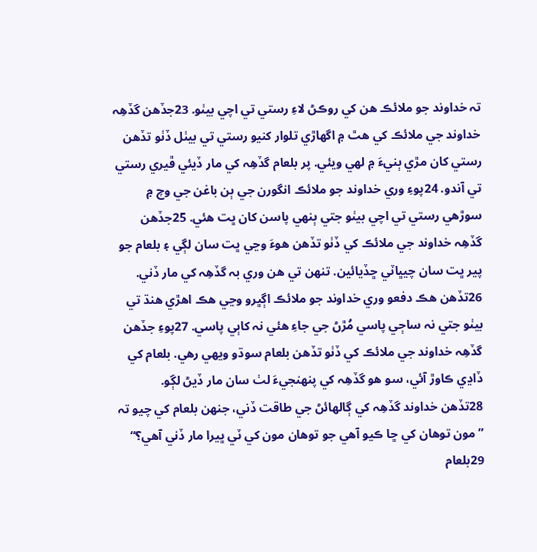تہ خداوند جو ملائڪ هن کي روڪڻ لاءِ رستي تي اچي بيٺو. 23جڏهن گڏهِہ خداوند جي ملائڪ کي هٿ ۾ اگھاڙي تلوار کنيو رستي تي بيٺل ڏٺو تڏهن رستي کان مڙي ٻنيءَ ۾ لهي ويئي. پر بلعام گڏهِہ کي مار ڏيئي ڦيري رستي تي آندو. 24پوءِ وري خداوند جو ملائڪ انگورن جي ٻن باغن جي وچ ۾ سوڙهي رستي تي اچي بيٺو جتي ٻنهي پاسن کان ڀت هئي. 25جڏهن گڏهِہ خداوند جي ملائڪ کي ڏٺو تڏهن هوءَ وڃي ڀت سان لڳي ۽ بلعام جو پير ڀت سان چيڀاٽي ڇڏيائين. تنهن تي هن وري بہ گڏهِہ کي مار ڏني. 26تڏهن هڪ دفعو وري خداوند جو ملائڪ اڳڀرو وڃي هڪ اهڙي هنڌ تي بيٺو جتي نہ ساڄي پاسي مُڙڻ جي جاءِ هئي نہ کاٻي پاسي. 27پوءِ جڏهن گڏهِہ خداوند جي ملائڪ کي ڏٺو تڏهن بلعام سوڌو ويهي رهي. بلعام کي ڏاڍي ڪاوڙ آئي، سو هو گڏهِہ کي پنهنجيءَ لٺ سان مار ڏيڻ لڳو.
28تڏهن خداوند گڏهِہ کي ڳالهائڻ جي طاقت ڏني، جنهن بلعام کي چيو تہ ”مون توهان کي ڇا ڪيو آهي جو توهان مون کي ٽي ڀيرا مار ڏني آهي؟“ 29بلعام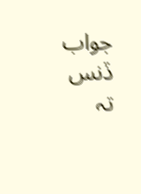جواب ڏنس تہ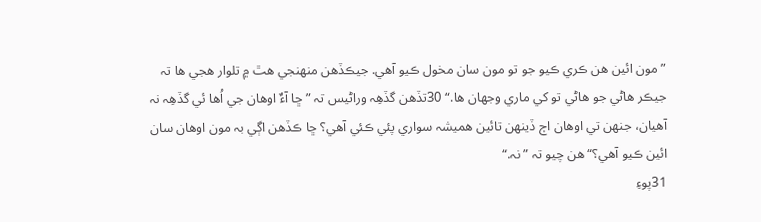”مون ائين هن ڪري ڪيو جو تو مون سان مخول ڪيو آهي. جيڪڏهن منهنجي هٿ ۾ تلوار هجي ها تہ جيڪر هاڻي جو هاڻي تو کي ماري وجھان ها.“ 30تڏهن گڏهِہ وراڻيس تہ ”ڇا آءٌ اوهان جي اُها ئي گڏهِہ نہ آهيان، جنهن تي اوهان اڄ ڏينهن تائين هميشہ سواري پئي ڪئي آهي؟ ڇا ڪڏهن اڳي بہ مون اوهان سان ائين ڪيو آهي؟“ هن چيو تہ ”نہ.“
31پوءِ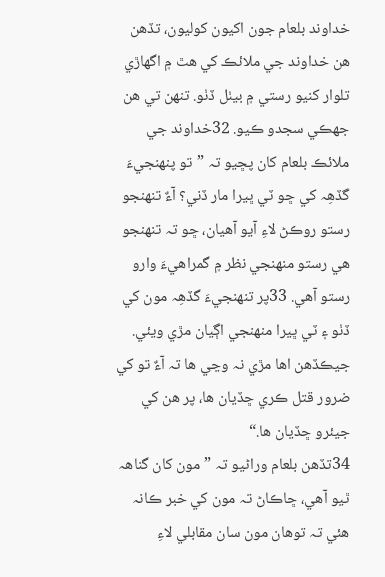خداوند بلعام جون اکيون کوليون، تڏهن هن خداوند جي ملائڪ کي هٿ ۾ اگھاڙي تلوار کنيو رستي ۾ بيٺل ڏٺو. تنهن تي هن جھڪي سجدو ڪيو. 32خداوند جي ملائڪ بلعام کان پڇيو تہ ”تو پنهنجيءَ گڏهِہ کي ڇو ٽي ڀيرا مار ڏني؟ آءٌ تنهنجو رستو روڪڻ لاءِ آيو آهيان، ڇو تہ تنهنجو هي رستو منهنجي نظر ۾ گمراهيءَ وارو رستو آهي. 33پر تنهنجيءَ گڏهِہ مون کي ڏٺو ۽ ٽي ڀيرا منهنجي اڳيان مڙي ويئي. جيڪڏهن اها مڙي نہ وڃي ها تہ آءٌ تو کي ضرور قتل ڪري ڇڏيان ها، پر هن کي جيئرو ڇڏيان ها.“
34تڏهن بلعام وراڻيو تہ ”مون کان گناهہ ٿيو آهي، ڇاڪاڻ تہ مون کي خبر ڪانہ هئي تہ توهان مون سان مقابلي لاءِ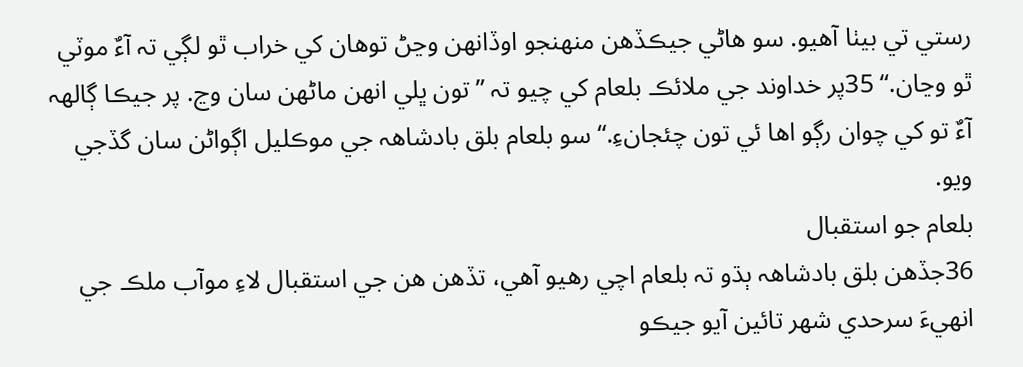رستي تي بيٺا آهيو. سو هاڻي جيڪڏهن منهنجو اوڏانهن وڃڻ توهان کي خراب ٿو لڳي تہ آءٌ موٽي ٿو وڃان.“ 35پر خداوند جي ملائڪ بلعام کي چيو تہ ”تون ڀلي انهن ماڻهن سان وڃ. پر جيڪا ڳالهہ آءٌ تو کي چوان رڳو اها ئي تون چئجانءِ.“ سو بلعام بلق بادشاهہ جي موڪليل اڳواڻن سان گڏجي ويو.
بلعام جو استقبال
36جڏهن بلق بادشاهہ ٻڌو تہ بلعام اچي رهيو آهي، تڏهن هن جي استقبال لاءِ موآب ملڪ جي انهيءَ سرحدي شهر تائين آيو جيڪو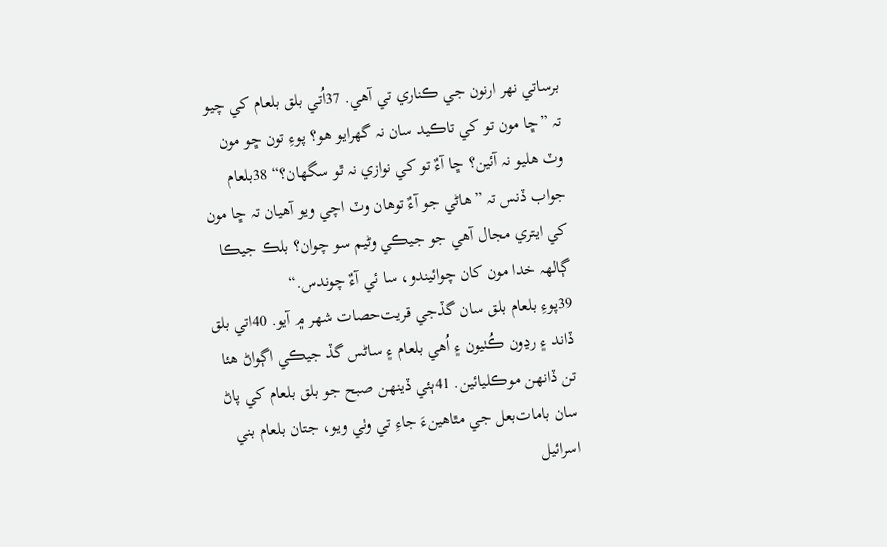برساتي نهر ارنون جي ڪناري تي آهي. 37اُتي بلق بلعام کي چيو تہ ”ڇا مون تو کي تاڪيد سان نہ گھرايو هو؟ پوءِ تون ڇو مون وٽ هليو نہ آئين؟ ڇا آءٌ تو کي نوازي نہ ٿو سگھان؟“ 38بلعام جواب ڏنس تہ ”هاڻي جو آءٌ توهان وٽ اچي ويو آهيان تہ ڇا مون کي ايتري مجال آهي جو جيڪي وڻيم سو چوان؟ بلڪ جيڪا ڳالهہ خدا مون کان چوائيندو، سا ئي آءٌ چوندس.“
39پوءِ بلعام بلق سان گڏجي قريت‌حصات شهر ۾ آيو. 40اتي بلق ڏاند ۽ رڍون ڪُٺيون ۽ اُهي بلعام ۽ ساڻس گڏ جيڪي اڳواڻ هئا تن ڏانهن موڪليائين. 41ٻئي ڏينهن صبح جو بلق بلعام کي پاڻ سان بامات‌بعل جي مٿاهينءَ جاءِ تي وٺي ويو، جتان بلعام بني اسرائيل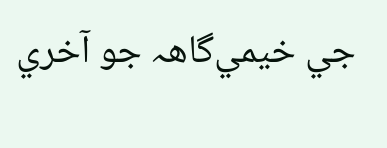جي خيمي‌گاهہ جو آخري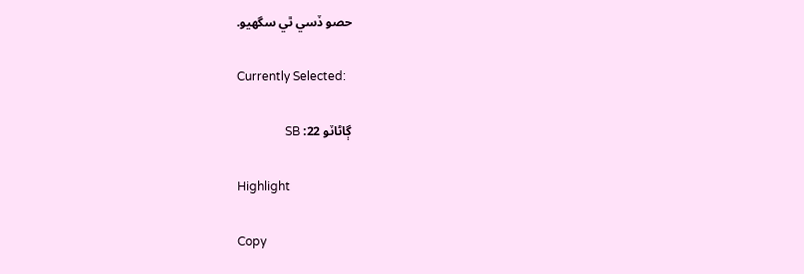حصو ڏسي ٿي سگھيو.

Currently Selected:

ڳاڻاٽو 22: SB

Highlight

Copy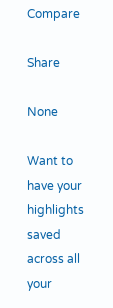Compare

Share

None

Want to have your highlights saved across all your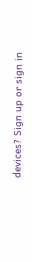devices? Sign up or sign in